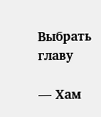Выбрать главу

— Хам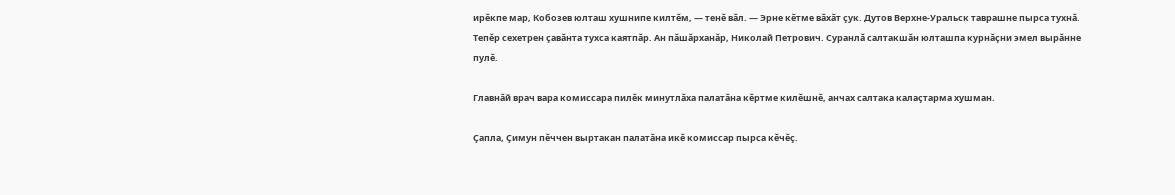ирĕкпе мар, Кобозев юлташ хушнипе килтĕм, — тенĕ вăл. — Эрне кĕтме вăхăт çук. Дутов Верхне-Уральск таврашне пырса тухнă. Тепĕр сехетрен çавăнта тухса каятпăр. Ан пăшăрханăр, Николай Петрович. Суранлă салтакшăн юлташпа курнăçни эмел вырăнне пулĕ.

Главнăй врач вара комиссара пилĕк минутлăха палатăна кĕртме килĕшнĕ, анчах салтака калаçтарма хушман.

Çапла, Çимун пĕччен выртакан палатăна икĕ комиссар пырса кĕчĕç.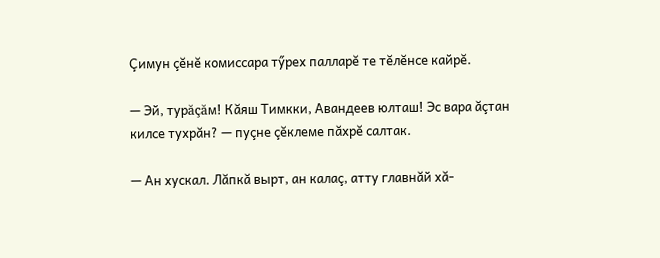Çимун çĕнĕ комиссара тӳрех палларĕ те тĕлĕнсе кайрĕ.

— Эй, турăçăм! Кăяш Тимкки, Авандеев юлташ! Эс вара ăçтан килсе тухрăн? — пуçне çĕклеме пăхрĕ салтак.

— Ан хускал. Лăпкă вырт, ан калаç, атту главнăй хă-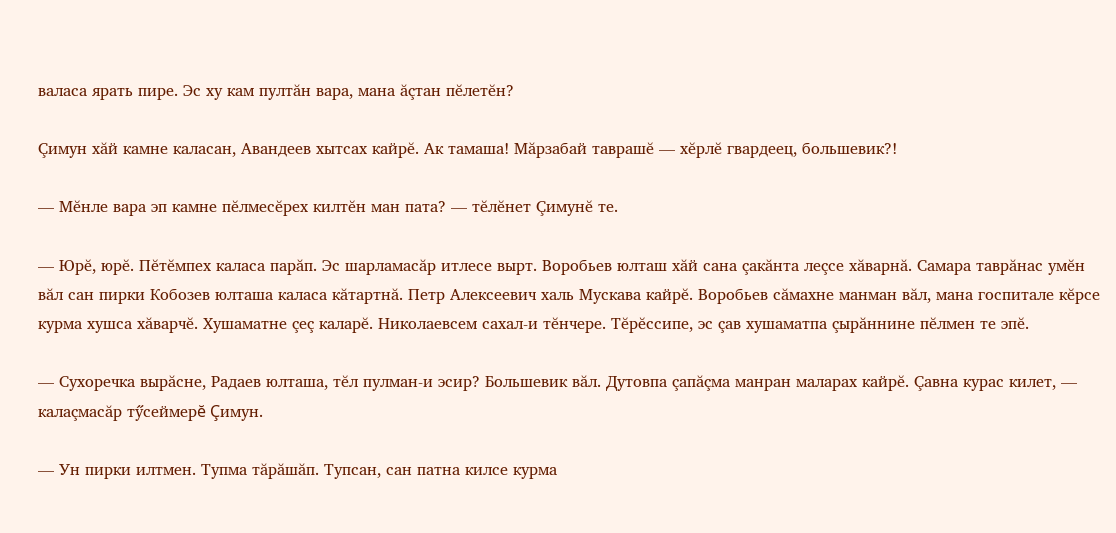валаса ярать пире. Эс ху кам пултăн вара, мана ăçтан пĕлетĕн?

Çимун хăй камне каласан, Авандеев хытсах кайрĕ. Ак тамаша! Мăрзабай таврашĕ — хĕрлĕ гвардеец, большевик?!

— Мĕнле вара эп камне пĕлмесĕрех килтĕн ман пата? — тĕлĕнет Çимунĕ те.

— Юрĕ, юрĕ. Пĕтĕмпех каласа парăп. Эс шарламасăр итлесе вырт. Воробьев юлташ хăй сана çакăнта леçсе хăварнă. Самара таврăнас умĕн вăл сан пирки Кобозев юлташа каласа кăтартнă. Петр Алексеевич халь Мускава кайрĕ. Воробьев сăмахне манман вăл, мана госпитале кĕрсе курма хушса хăварчĕ. Хушаматне çеç каларĕ. Николаевсем сахал-и тĕнчере. Тĕрĕссипе, эс çав хушаматпа çырăннине пĕлмен те эпĕ.

— Сухоречка вырăсне, Радаев юлташа, тĕл пулман-и эсир? Большевик вăл. Дутовпа çапăçма манран маларах кайрĕ. Çавна курас килет, — калаçмасăр тӳсеймерĕ Çимун.

— Ун пирки илтмен. Тупма тăрăшăп. Тупсан, сан патна килсе курма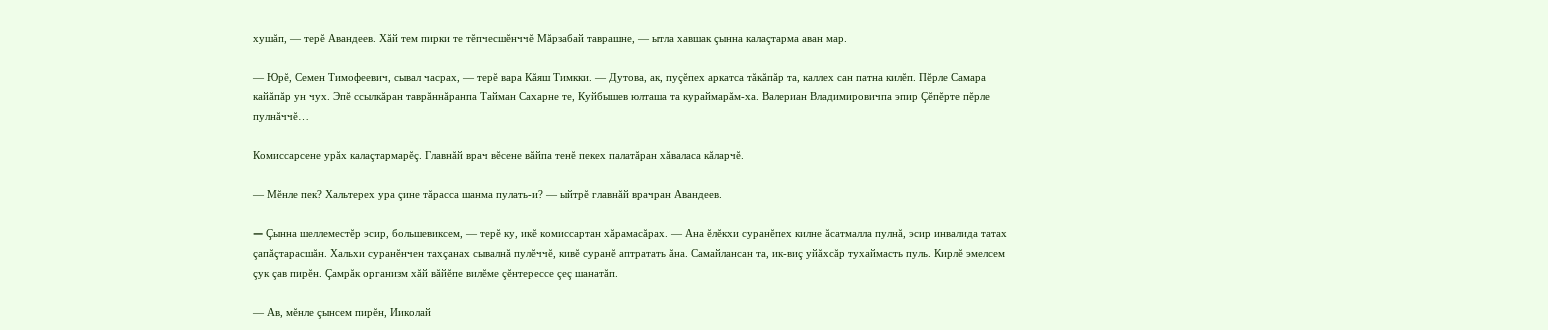хушăп, — терĕ Авандеев. Хăй тем пирки те тĕпчесшĕнччĕ Мăрзабай таврашне, — ытла хавшак çынна калаçтарма аван мар.

— Юрĕ, Семен Тимофеевич, сывал часрах, — терĕ вара Кăяш Тимкки. — Дутова, ак, пуçĕпех аркатса тăкăпăр та, каллех сан патна килĕп. Пĕрле Самара кайăпăр ун чух. Эпĕ ссылкăран таврăннăранпа Тайман Сахарне те, Куйбышев юлташа та кураймарăм-ха. Валериан Владимировичпа эпир Çĕпĕрте пĕрле пулнăччĕ…

Комиссарсене урăх калаçтармарĕç. Главнăй врач вĕсене вăйпа тенĕ пекех палатăран хăваласа кăларчĕ.

— Мĕнле пек? Хальтерех ура çине тăрасса шанма пулать-и? — ыйтрĕ главнăй врачран Авандеев.

— Çынна шеллеместĕр эсир, большевиксем, — терĕ ку, икĕ комиссартан хăрамасăрах. — Ана ĕлĕкхи суранĕпех килне ăсатмалла пулнă, эсир инвалида татах çапăçтарасшăн. Хальхи суранĕнчен тахçанах сывалнă пулĕччĕ, кивĕ суранĕ аптратать ăна. Самайлансан та, ик-виç уйăхсăр тухаймасть пуль. Кирлĕ эмелсем çук çав пирĕн. Çамрăк организм хăй вăйĕпе вилĕме çĕнтерессе çеç шанатăп.

— Ав, мĕнле çынсем пирĕн, Ииколай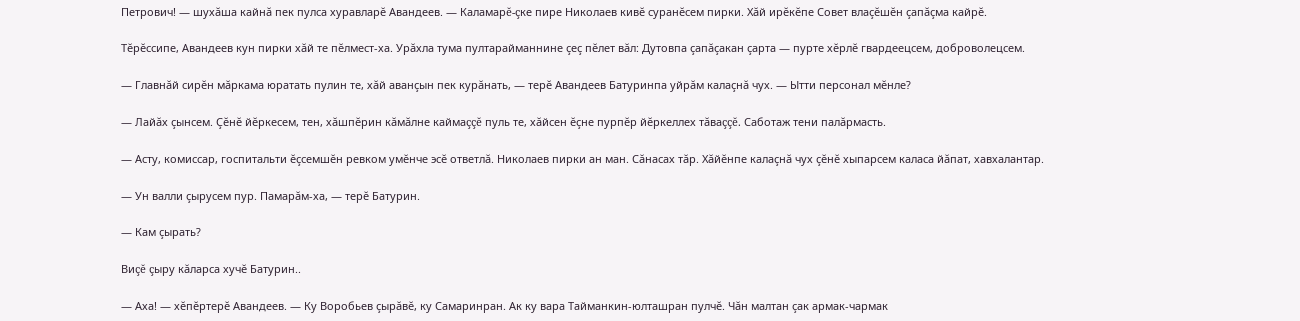Петрович! — шухăша кайнă пек пулса хуравларĕ Авандеев. — Каламарĕ-çке пире Николаев кивĕ суранĕсем пирки. Хăй ирĕкĕпе Совет влаçĕшĕн çапăçма кайрĕ.

Тĕрĕссипе, Авандеев кун пирки хăй те пĕлмест-ха. Урăхла тума пултарайманнине çеç пĕлет вăл: Дутовпа çапăçакан çарта — пурте хĕрлĕ гвардеецсем, доброволецсем.

— Главнăй сирĕн мăркама юратать пулин те, хăй аванçын пек курăнать, — терĕ Авандеев Батуринпа уйрăм калаçнă чух. — Ытти персонал мĕнле?

— Лайăх çынсем. Çĕнĕ йĕркесем, тен, хăшпĕрин кăмăлне каймаççĕ пуль те, хăйсен ĕçне пурпĕр йĕркеллех тăваççĕ. Саботаж тени палăрмасть.

— Асту, комиссар, госпитальти ĕçсемшĕн ревком умĕнче эсĕ ответлă. Николаев пирки ан ман. Сăнасах тăр. Хăйĕнпе калаçнă чух çĕнĕ хыпарсем каласа йăпат, хавхалантар.

— Ун валли çырусем пур. Памарăм-ха, — терĕ Батурин.

— Кам çырать?

Виçĕ çыру кăларса хучĕ Батурин..

— Аха! — хĕпĕртерĕ Авандеев. — Ку Воробьев çырăвĕ, ку Самаринран. Ак ку вара Тайманкин-юлташран пулчĕ. Чăн малтан çак армак-чармак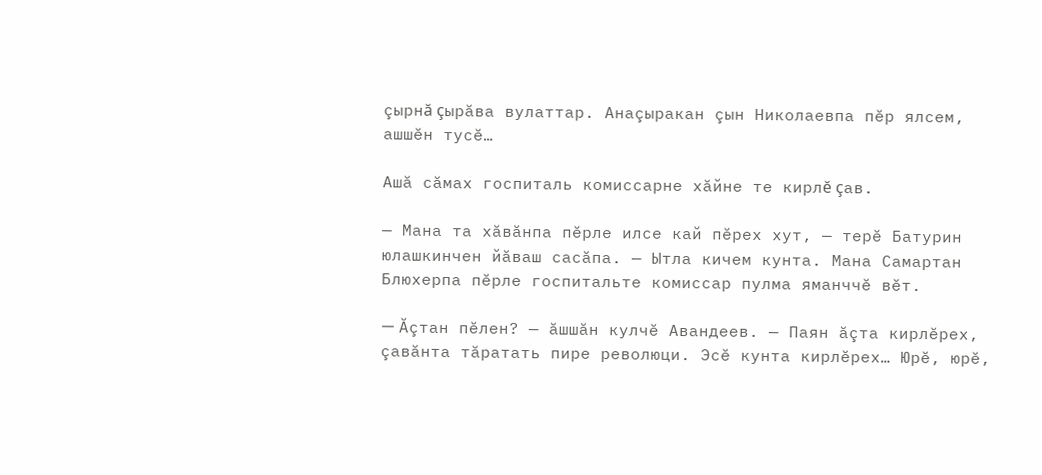çырнă çырăва вулаттар. Анаçыракан çын Николаевпа пĕр ялсем, ашшĕн тусĕ…

Ашă сăмах госпиталь комиссарне хăйне те кирлĕ çав.

— Мана та хăвăнпа пĕрле илсе кай пĕрех хут, — терĕ Батурин юлашкинчен йăваш сасăпа. — Ытла кичем кунта. Мана Самартан Блюхерпа пĕрле госпитальте комиссар пулма яманччĕ вĕт.

— Ăçтан пĕлен? — ăшшăн кулчĕ Авандеев. — Паян ăçта кирлĕрех, çавăнта тăратать пире революци. Эсĕ кунта кирлĕрех… Юрĕ, юрĕ,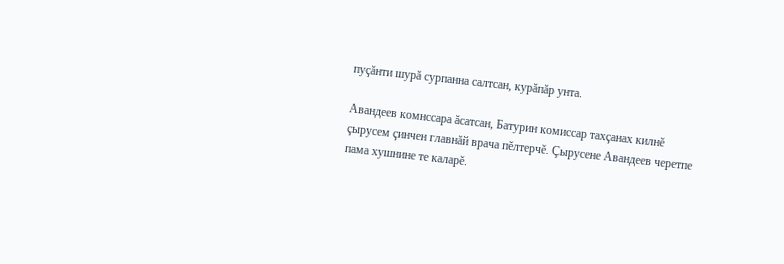пуçăнти шурă сурпанна салтсан, курăпăр унта.

Авандеев комнссара ăсатсан, Батурин комиссар тахçанах килнĕ çырусем çинчен главнăй врача пĕлтерчĕ. Çырусене Авандеев черетпе пама хушнине те каларĕ.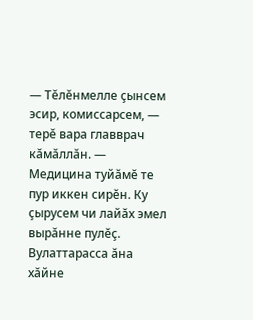— Тĕлĕнмелле çынсем эсир, комиссарсем, — терĕ вара главврач кăмăллăн. — Медицина туйăмĕ те пур иккен сирĕн. Ку çырусем чи лайăх эмел вырăнне пулĕç. Вулаттарасса ăна хăйне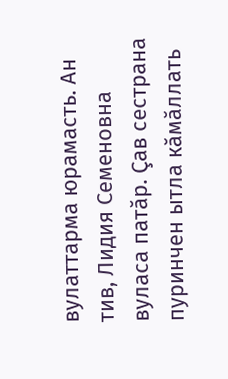вулаттарма юрамасть. Ан тив, Лидия Семеновна вуласа патăр. Çав сестрана пуринчен ытла кăмăллать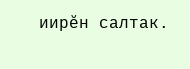иирĕн салтак.